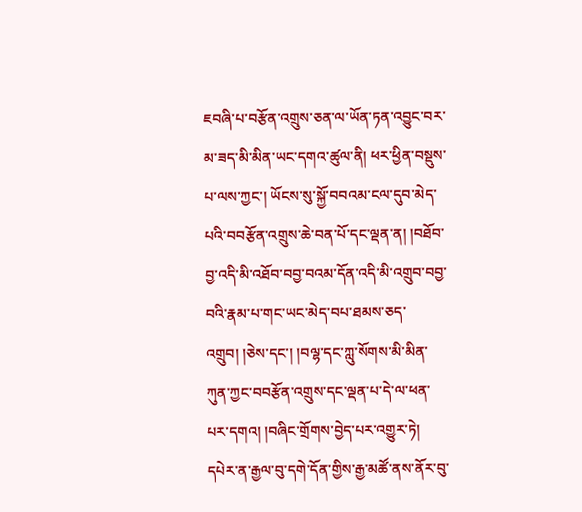ཇབཞི་པ་བརྩོན་འགྲུས་ཅན་ལ་ཡོན་ཏན་འབྱུང་བར་མ་ཟད་མི་མིན་ཡང་དགའ་ཚུལ་ནི། ཕར་ཕྱིན་བསྡུས་པ་ལས་ཀྱང་། ཡོངས་སུ་སྐྱོ་བབའམ་ངལ་དུབ་མེད་པའི་བབརྩོན་འགྲུས་ཆེ་བན་པོ་དང་ལྡན་ན། །བཐོབ་བྱ་འདི་མི་འཐོབ་བབྱ་བའམ་དོན་འདི་མི་འགྲུབ་བབྱ་བའི་རྣམ་པ་གང་ཡང་མེད་བཔ་ཐམས་ཅད་འགྲུབ། །ཅེས་དང་། །བལྷ་དང་ཀླུ་སོགས་མི་མིན་ཀུན་ཀྱང་བབརྩོན་འགྲུས་དང་ལྡན་པ་དེ་ལ་ཕན་པར་དགའ། །བཞིང་གྲོགས་བྱེད་པར་འགྱུར་ཏེ། དཔེར་ན་རྒྱལ་བུ་དགེ་དོན་གྱིས་རྒྱ་མཚོ་ནས་ནོར་བུ་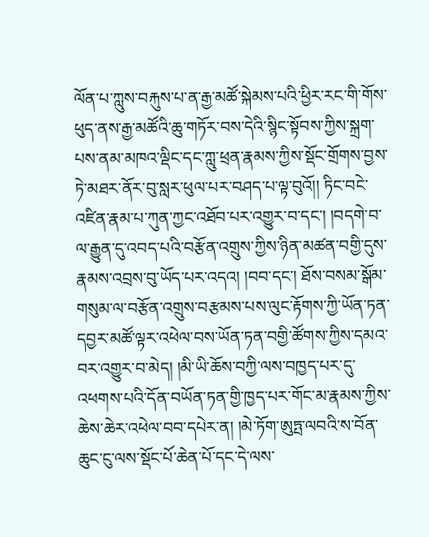ལོན་པ་ཀླུས་བརྐུས་པ་ན་རྒྱ་མཚོ་སྐེམས་པའི་ཕྱིར་རང་གི་གོས་ཕུད་ནས་རྒྱ་མཚོའི་ཆུ་གཏོར་བས་དེའི་སྙིང་སྟོབས་ཀྱིས་སྐྲག་པས་ནམ་མཁའ་ལྡིང་དང་ཀླུ་ཕྲན་རྣམས་ཀྱིས་སྡོང་གྲོགས་བྱས་ཏེ་མཐར་ནོར་བུ་སླར་ཕུལ་པར་བཤད་པ་ལྟ་བུའོ།། ཏིང་བངེ་འཛིན་རྣམ་པ་ཀུན་ཀྱང་འཐོབ་པར་འགྱུར་བ་དང་། །བདགེ་བ་ལ་རྒྱུན་དུ་འབད་པའི་བརྩོན་འགྲུས་ཀྱིས་ཉིན་མཚན་བགྱི་དུས་རྣམས་འབྲས་བུ་ཡོད་པར་འདའ། །བབ་དང་། ཐོས་བསམ་སྒོམ་གསུམ་ལ་བརྩོན་འགྲུས་བརྩམས་པས་ལུང་རྟོགས་ཀྱི་ཡོན་ཏན་དབྱར་མཚོ་ལྟར་འཕེལ་བས་ཡོན་ཏན་བགྱི་ཚོགས་ཀྱིས་དམའ་བར་འགྱུར་བ་མེད། །མི་ཡི་ཆོས་བཀྱི་ལས་བཁྱད་པར་དུ་འཕགས་པའི་དོན་བཡོན་ཏན་གྱི་ཁྱད་པར་གོང་མ་རྣམས་ཀྱིས་ཆེས་ཆེར་འཕེལ་བབ་དཔེར་ན། །མེ་ཏོག་ཨུཏྤ་ལབའི་ས་བོན་ཆུང་ངུ་ལས་སྡོང་པོ་ཆེན་པོ་དང་དེ་ལས་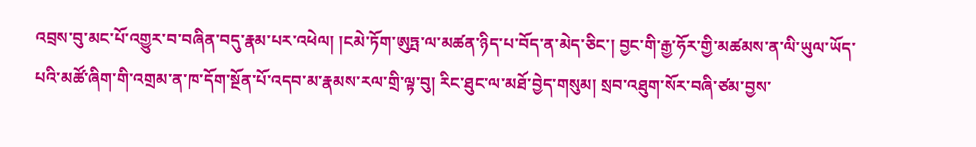འབྲས་བུ་མང་པོ་འགྱུར་བ་བཞིན་བདུ་རྣམ་པར་འཕེལ། །ངམེ་ཏོག་ཨུཏྤ་ལ་མཚན་ཉིད་པ་བོད་ན་མེད་ཅིང་། བྱང་གི་རྒྱ་ཧོར་གྱི་མཚམས་ན་ལི་ཡུལ་ཡོད་པའི་མཚོ་ཞིག་གི་འགྲམ་ན་ཁ་དོག་སྔོན་པོ་འདབ་མ་རྣམས་རལ་གྲི་ལྟ་བུ། རིང་ཐུང་ལ་མཐོ་བྱེད་གསུམ། སྲབ་འཐུག་སོར་བཞི་ཙམ་བྱས་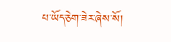པ་ཡོད་ཅེག་ཟེར་ཞེས་སོ།